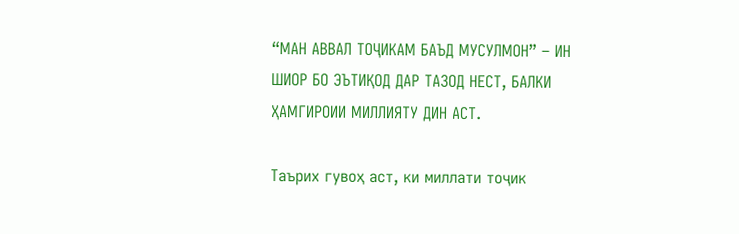“МАН АВВАЛ ТОҶИКАМ БАЪД МУСУЛМОН” – ИН ШИОР БО ЭЪТИҚОД ДАР ТАЗОД НЕСТ, БАЛКИ ҲАМГИРОИИ МИЛЛИЯТУ ДИН АСТ.

Таърих гувоҳ аст, ки миллати тоҷик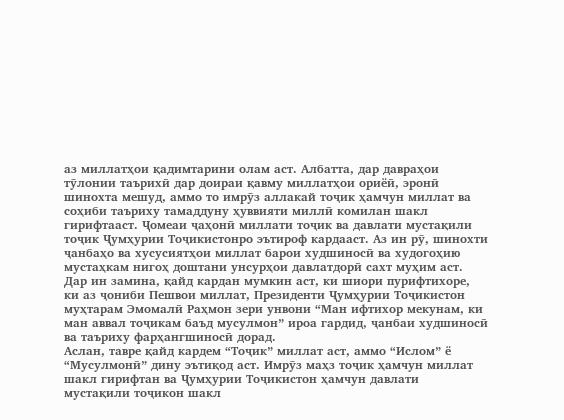аз миллатҳои қадимтарини олам аст. Албатта, дар давраҳои тӯлонии таърихӣ дар доираи қавму миллатҳои ориёӣ, эронӣ шинохта мешуд, аммо то имрӯз аллакай тоҷик ҳамчун миллат ва соҳиби таъриху тамаддуну ҳуввияти миллӣ комилан шакл гирифтааст. Ҷомеаи ҷаҳонӣ миллати тоҷик ва давлати мустақили тоҷик Ҷумҳурии Тоҷикистонро эътироф кардааст. Аз ин рӯ, шинохти ҷанбаҳо ва хусусиятҳои миллат барои худшиносӣ ва худогоҳию мустаҳкам нигоҳ доштани унсурҳои давлатдорӣ сахт муҳим аст.
Дар ин замина, қайд кардан мумкин аст, ки шиори пурифтихоре, ки аз ҷониби Пешвои миллат, Президенти Ҷумҳурии Тоҷикистон муҳтарам Эмомалӣ Раҳмон зери унвони “Ман ифтихор мекунам, ки ман аввал тоҷикам баъд мусулмон” ироа гардид, ҷанбаи худшиносӣ ва таъриху фарҳангшиносӣ дорад.
Аслан, тавре қайд кардем “Тоҷик” миллат аст, аммо “Ислом” ё “Мусулмонӣ” дину эътиқод аст. Имрӯз маҳз тоҷик ҳамчун миллат шакл гирифтан ва Ҷумҳурии Тоҷикистон ҳамчун давлати мустақили тоҷикон шакл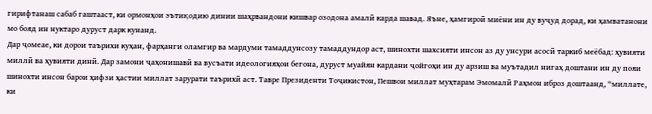гирифтанаш сабаб гаштааст, ки ормонҳои эътиқодию динии шаҳрвандони кишвар озодона амалӣ карда шавад. Яъне, ҳамгироӣ миёни ин ду вуҷуд дорад, ки ҳамватанони мо бояд ин нуктаро дуруст дарк кунанд.
Дар ҷомеае, ки дорои таърихи куҳан, фарҳанги оламгир ва мардуми тамаддунсозу тамаддундор аст, шинохти шахсияти инсон аз ду унсури асосӣ таркиб меёбад: ҳувияти миллӣ ва ҳувияти динӣ. Дар замони ҷаҳонишавӣ ва вусъати идеологияҳои бегона, дуруст муайян кардани ҷойгоҳи ин ду арзиш ва муътадил нигаҳ доштани ин ду пояи шинохти инсон барои ҳифзи ҳастии миллат зарурати таърихӣ аст. Тавре Президенти Тоҷикистон, Пешвои миллат муҳтарам Эмомалӣ Раҳмон иброз доштаанд, “миллате, ки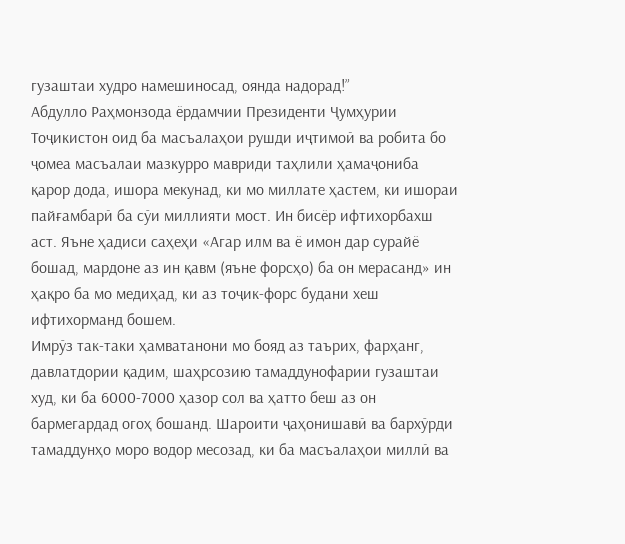гузаштаи худро намешиносад, оянда надорад!”
Абдулло Раҳмонзода ёрдамчии Президенти Ҷумҳурии Тоҷикистон оид ба масъалаҳои рушди иҷтимоӣ ва робита бо ҷомеа масъалаи мазкурро мавриди таҳлили ҳамаҷониба қарор дода, ишора мекунад, ки мо миллате ҳастем, ки ишораи пайғамбарӣ ба сӯи миллияти мост. Ин бисёр ифтихорбахш аст. Яъне ҳадиси саҳеҳи «Агар илм ва ё имон дар сурайё бошад, мардоне аз ин қавм (яъне форсҳо) ба он мерасанд» ин ҳақро ба мо медиҳад, ки аз тоҷик-форс будани хеш ифтихорманд бошем.
Имрӯз так-таки ҳамватанони мо бояд аз таърих, фарҳанг, давлатдории қадим, шаҳрсозию тамаддунофарии гузаштаи худ, ки ба 6000-7000 ҳазор сол ва ҳатто беш аз он бармегардад огоҳ бошанд. Шароити ҷаҳонишавӣ ва бархӯрди тамаддунҳо моро водор месозад, ки ба масъалаҳои миллӣ ва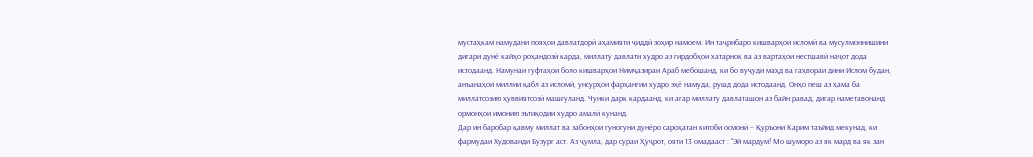мустаҳкам намудани пояҳои давлатдорӣ аҳамияти ҷиддӣ зоҳир намоем. Ин таҷрибаро кишварҳои исломӣ ва мусулмоннишини дигари дунё кайҳо роҳандозӣ карда, миллату давлати худро аз гирдобҳои хатарнок ва аз вартаҳои нестшавӣ наҷот дода истодаанд. Намунаи гуфтаҳои боло кишварҳои Нимҷазираи Араб мебошанд, ки бо вуҷуди маҳд ва гаҳвораи дини Ислом будан, анъанаҳои миллии қабл аз исломӣ, унсурҳои фарҳангии худро эҳё намуда, рушд дода истодаанд. Онҳо пеш аз ҳама ба миллатсозию ҳуввиятсозӣ машғуланд. Чунки дарк кардаанд, ки агар миллату давлаташон аз байн равад, дигар наметавонанд ормонҳои имонию эътиқодии худро амалӣ кунанд.
Дар ин баробар қавму миллат ва забонҳои гуногуни дунёро сароҳатан китоби осмонӣ – Қуръони Карим таъйид мекунад, ки фармудаи Худованди Бузург аст. Аз ҷумла, дар сураи Ҳуҷрот, ояти 13 омадааст : “Эй мардум! Мо шуморо аз як мард ва як зан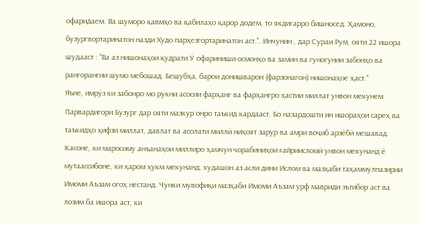офаридаем. Ва шуморо қавмҳо ва қабилаҳо қарор додем, то якдигарро бишносед. Ҳамоно, бузургвортаринатон назди Худо парҳезгортаринатон аст.”. Инчунин , дар Сураи Рум, ояти 22 ишора шудааст : “Ва аз нишонаҳои қудрати Ӯ офариниши осмонҳо ва замин ва гуногунии забонҳо ва рангорангии шумо мебошад. Бешубҳа, барои донишварон (фарзонагон) нишонаҳое ҳаст.”
Яъне, имрӯз ки забонро мо рукни асосии фарҳанг ва фарҳангро ҳастии миллат унвон мекунем Парвардигори Бузург дар ояти мазкур онро таъкид кардааст. Бо назардошти ин ишораҳои сареҳ ва таъкидҳо ҳифзи миллат, давлат ва асолати миллӣ ниҳоят зарур ва амри воҷиб арзёбӣ мешавад.
Касоне, ки маросиму анъанаҳои миллиро ҳамчун чорабиниҳои ғайриисломӣ унвон мекунанд ё мутаассибоне, ки ҳаром ҳукм мекунанд, худашон аз асли дини Ислом ва мазҳаби таҳаммулпазирии Имоми Аъзам огоҳ нестанд. Чунки мувофиқи мазҳаби Имоми Аъзам урф мавриди эътибор аст ва лозим ба ишора аст, ки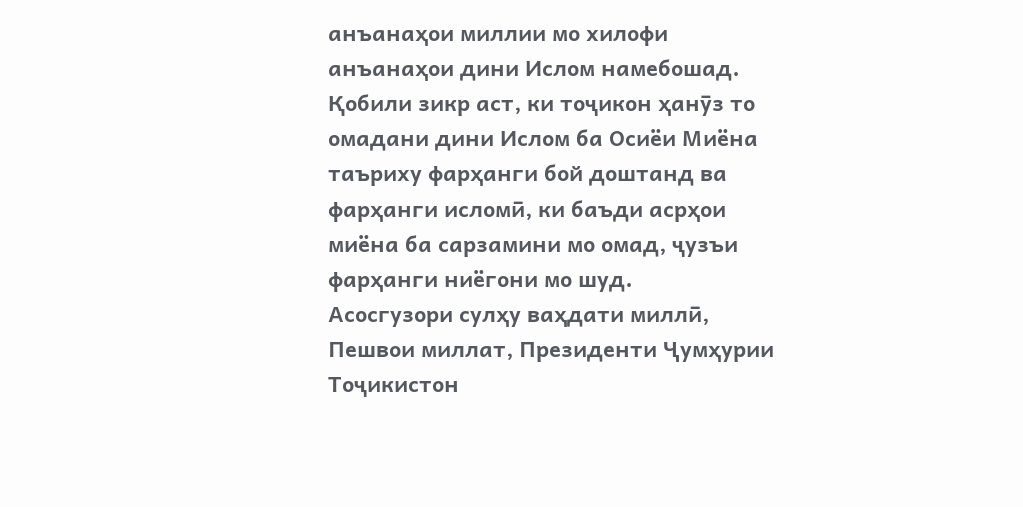анъанаҳои миллии мо хилофи анъанаҳои дини Ислом намебошад.
Қобили зикр аст, ки тоҷикон ҳанӯз то омадани дини Ислом ба Осиёи Миёна таъриху фарҳанги бой доштанд ва фарҳанги исломӣ, ки баъди асрҳои миёна ба сарзамини мо омад, ҷузъи фарҳанги ниёгони мо шуд.
Асосгузори сулҳу ваҳдати миллӣ, Пешвои миллат, Президенти Ҷумҳурии Тоҷикистон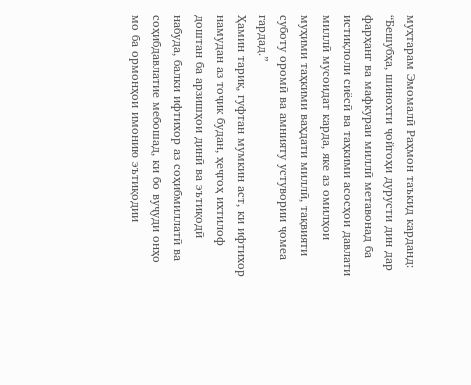муҳтарам Эмомалӣ Раҳмон таъкид карданд: “Бешубҳа, шинохти ҷойгоҳи дурусти дин дар фарҳанг ва мафкураи миллӣ метавонад ба истиқлоли сиёсӣ ва таҳкими асосҳои давлати миллӣ мусоидат карда, яке аз омилҳои муҳими таҳкими ваҳдати миллӣ, тақвияти суботу оромӣ ва амнияту устувории ҷомеа гардад.”
Ҳамин тариқ, гуфтан мумкин аст, ки ифтихор намудан аз тоҷик будан, ҳеҷгоҳ ихтилоф доштан ба арзишҳои динӣ ва эътиқодӣ набуда, балки ифтихор аз соҳибмиллатӣ ва соҳибдавлатие мебошад, ки бо вуҷуди онҳо мо ба ормонҳои имонию эътиқодии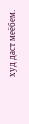худ даст меёбем.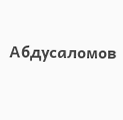Абдусаломов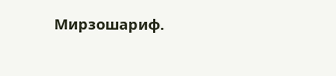Мирзошариф.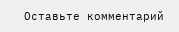Оставьте комментарий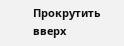Прокрутить вверх